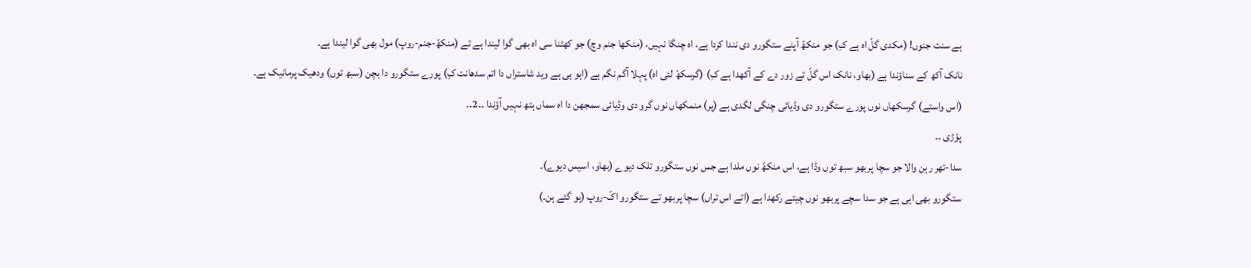ہے سنت جنوں! (مکدی گلّ اہ ہے کِ) جو منکھّ آپنے ستگورو دی نندا کردا ہے، اہ چنگا نہیں، (منکھا جنم وچ) جو کھٹنا سی اہ بھی گوا لیندا ہے تے (منکھّ-جنم-روپ) مول بھی گوا لیندا ہے۔
نانک آکھ کے سناؤندا ہے (بھاو، نانک اس گلّ تے زور دے کے آکھدا ہے کِ) (گرسکھّ لئی اہ) پہلا آگم نگم ہے (اہو ہی ہے وید شاستراں دا اتم سدھانت کِ) پورے ستگورو دا بچن (سبھ توں) ودھیک پرمانیک ہے۔
(اس واستے) گرسکھاں نوں پورے ستگورو دی وڈیائی چنگی لگدی ہے (پر) منمکھاں نوں گرو دی وڈیائی سمجھن دا اہ سماں ہتھ نہیں آؤندا ۔۔2۔۔
پؤڑی ۔۔
سدا-تھر رہن والا جو سچا پربھو سبھ توں وڈا ہے، اس منکھّ نوں ملدا ہے جس نوں ستگورو تلک دیوے (بھاو، اسیس دیوے)۔
ستگورو بھی اہی ہے جو سدا سچے پربھو نوں چیتے رکھدا ہے (اتے اس تراں) سچا پربھو تے ستگورو اکّ-روپ (ہو گئے ہن۔)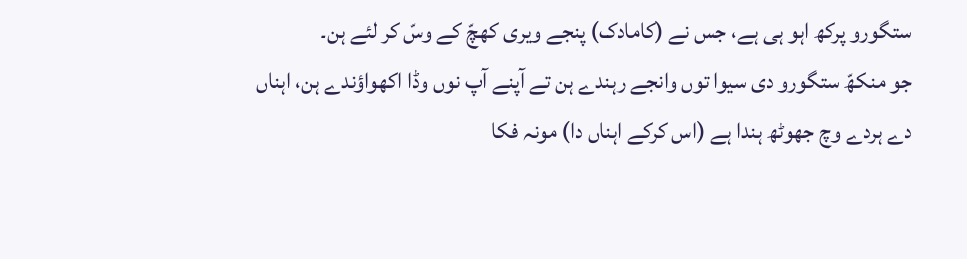ستگورو پرکھ اہو ہی ہے، جس نے (کامادک) پنجے ویری کھچّ کے وسّ کر لئے ہن۔
جو منکھّ ستگورو دی سیوا توں وانجے رہندے ہن تے آپنے آپ نوں وڈا اکھواؤندے ہن، اہناں دے ہردے وچ جھوٹھ ہندا ہے (اس کرکے اہناں دا) مونہ فکا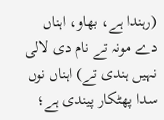(رہندا ہے، بھاو، اہناں دے مونہ تے نام دی لالی نہیں ہندی تے) اہناں نوں سدا پھٹکار پیندی ہے؛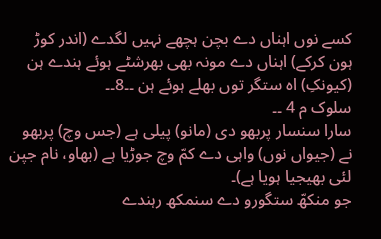کسے نوں اہناں دے بچن ہچھے نہیں لگدے (اندر کوڑ ہون کرکے) اہناں دے مونہ بھی بھرشٹے ہوئے ہندے ہن (کیونکِ) اہ ستگر توں بھلے ہوئے ہن ۔۔8۔۔
سلوک م 4 ۔۔
سارا سنسار پربھو دی (مانو) پیلی ہے (جس وچ) پربھو نے (جیواں نوں) واہی دے کمّ وچ جوڑیا ہے (بھاو، نام جپن لئی بھیجیا ہویا ہے)۔
جو منکھّ ستگورو دے سنمکھ رہندے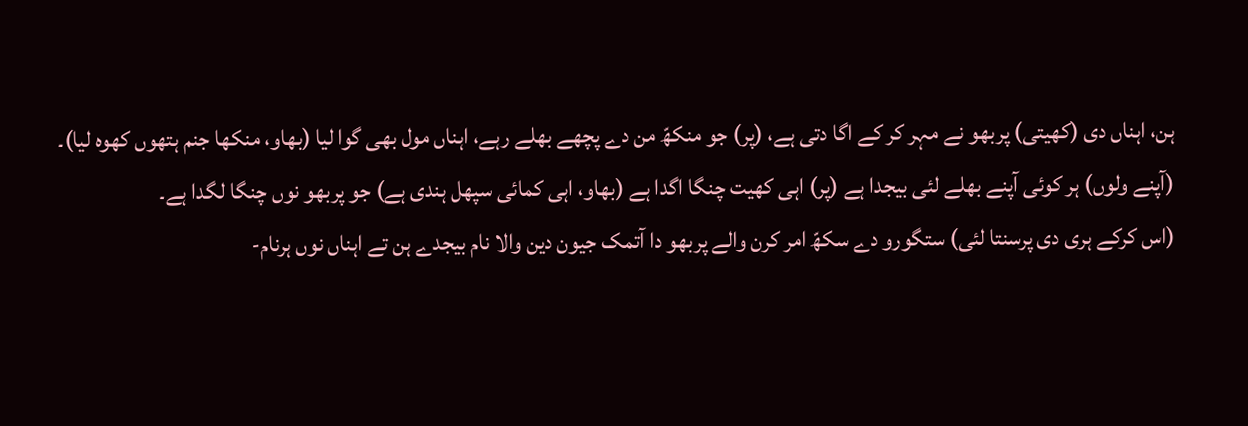ہن، اہناں دی (کھیتی) پربھو نے مہر کر کے اگا دتی ہے، (پر) جو منکھّ من دے پچھے بھلے رہے، اہناں مول بھی گوا لیا (بھاو، منکھا جنم ہتھوں کھوہ لیا)۔
(آپنے ولوں) ہر کوئی آپنے بھلے لئی بیجدا ہے (پر) اہی کھیت چنگا اگدا ہے (بھاو، اہی کمائی سپھل ہندی ہے) جو پربھو نوں چنگا لگدا ہے۔
(اس کرکے ہری دی پرسنتا لئی) ستگورو دے سکھّ امر کرن والے پربھو دا آتمک جیون دین والا نام بیجدے ہن تے اہناں نوں ہرنام-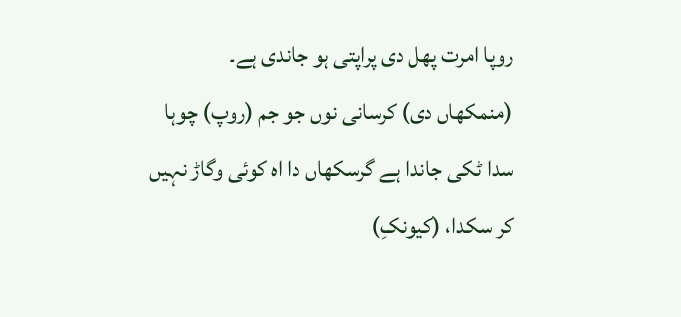روپا امرت پھل دی پراپتی ہو جاندی ہے۔
(منمکھاں دی) کرسانی نوں جو جم (روپ) چوہا سدا ٹکی جاندا ہے گرسکھاں دا اہ کوئی وگاڑ نہیں کر سکدا، (کیونکِ)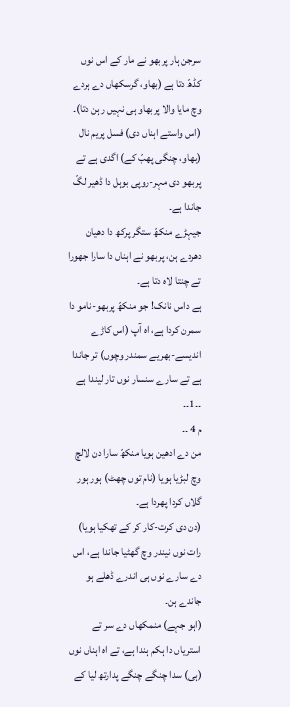سرجن ہار پربھو نے مار کے اس نوں کڈھّ دتا ہے (بھاو، گرسکھاں دے ہردے وچ مایا والا پربھاو ہی نہیں رہن دتا)۔
(اس واستے اہناں دی) فسل پریم نال (بھاو، چنگی پھبّ کے) اگدی ہے تے پربھو دی مہر-روپی بوہل دا ڈھیر لگّ جاندا ہے۔
جیہڑے منکھّ ستگر پرکھ دا دھیان دھردے ہن، پربھو نے اہناں دا سارا جھورا تے چنتا لاہ دتا ہے۔
ہے داس نانک! جو منکھّ پربھو-نامو دا سمرن کردا ہے، اہ آپ (اس کاڑے اندیسے-بھریے سمندر وچوں) تر جاندا ہے تے سارے سنسار نوں تار لیندا ہے ۔۔1۔۔
م 4 ۔۔
من دے ادھین ہویا منکھّ سارا دن لالچ وچ لبڑیا ہویا (نام توں چھٹ) ہور ہور گلاں کردا پھردا ہے۔
(دن دی کرت-کار کر کے تھکیا ہویا) رات نوں نیندر وچ گھٹیا جاندا ہے، اس دے سارے نوں ہی اندرے ڈھلے ہو جاندے ہن۔
(اہو جہے) منمکھاں دے سر تے استریاں دا ہکم ہندا ہے، تے اہ اہناں نوں (ہی) سدا چنگے چنگے پدارتھ لیا کے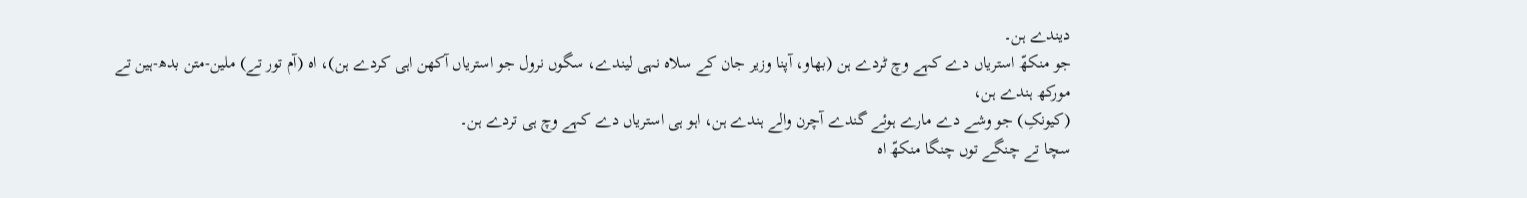دیندے ہن۔
جو منکھّ استریاں دے کہے وچ ٹردے ہن (بھاو، آپنا وزیر جان کے سلاہ نہی لیندے، سگوں نرول جو استریاں آکھن اہی کردے ہن)، اہ (آم تور تے) ملین-متن بدھ-ہین تے مورکھ ہندے ہن،
(کیونکِ) جو وشے دے مارے ہوئے گندے آچرن والے ہندے ہن، اہو ہی استریاں دے کہے وچ ہی تردے ہن۔
سچا تے چنگے توں چنگا منکھّ اہ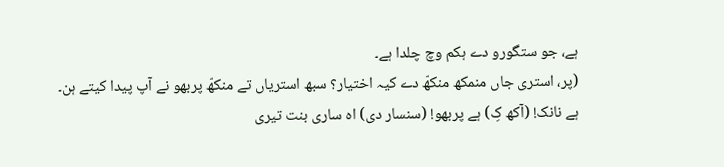ہے، جو ستگورو دے ہکم وچ چلدا ہے۔
(پر، استری جاں منمکھ منکھّ دے کیہ اختیار؟ سبھ استریاں تے منکھّ پربھو نے آپ پیدا کیتے ہن۔
ہے نانک! (آکھ کِ) ہے پربھو! (سنسار دی) اہ ساری بنت تیری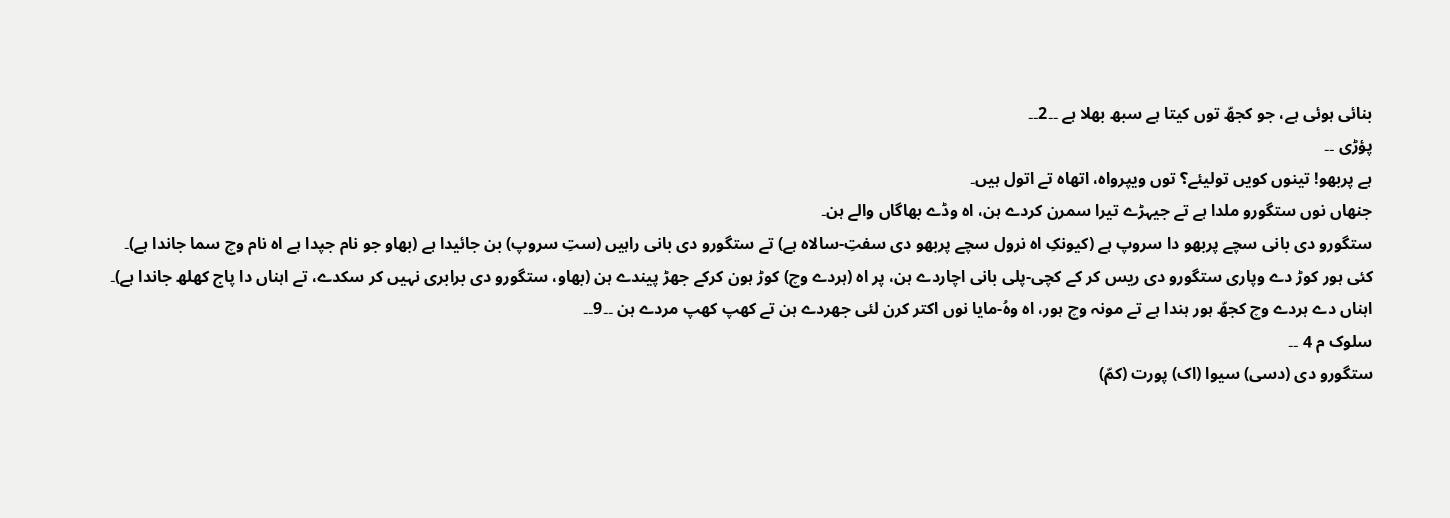بنائی ہوئی ہے، جو کجھّ توں کیتا ہے سبھ بھلا ہے ۔۔2۔۔
پؤڑی ۔۔
ہے پربھو! تینوں کویں تولیئے؟ توں ویپرواہ، اتھاہ تے اتول ہیں۔
جنھاں نوں ستگورو ملدا ہے تے جیہڑے تیرا سمرن کردے ہن، اہ وڈے بھاگاں والے ہن۔
ستگورو دی بانی سچے پربھو دا سروپ ہے (کیونکِ اہ نرول سچے پربھو دی سفتِ-سالاہ ہے) تے ستگورو دی بانی راہیں (ستِ سروپ) بن جائیدا ہے (بھاو جو نام جپدا ہے اہ نام وچ سما جاندا ہے)۔
کئی ہور کوڑ دے وپاری ستگورو دی ریس کر کے کچی-پلی بانی اچاردے ہن، پر اہ (ہردے وچ) کوڑ ہون کرکے جھڑ پیندے ہن (بھاو، ستگورو دی برابری نہیں کر سکدے، تے اہناں دا پاج کھلھ جاندا ہے)۔
اہناں دے ہردے وچ کجھّ ہور ہندا ہے تے مونہ وچ ہور، اہ وہُ-مایا نوں اکتر کرن لئی جھردے ہن تے کھپ کھپ مردے ہن ۔۔9۔۔
سلوک م 4 ۔۔
ستگورو دی (دسی) سیوا (اک) پورت (کمّ)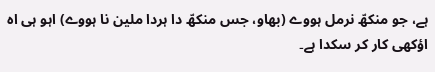ہے، جو منکھّ نرمل ہووے (بھاو، جس منکھّ دا ہردا ملین نا ہووے) اہو ہی اہ اؤکھی کار کر سکدا ہے۔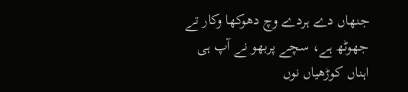جنھاں دے ہردے وچ دھوکھا وکار تے جھوٹھ ہے، سچے پربھو نے آپ ہی اہناں کوڑھیاں نوں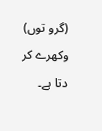(گرو توں) وکھرے کر دتا ہے۔